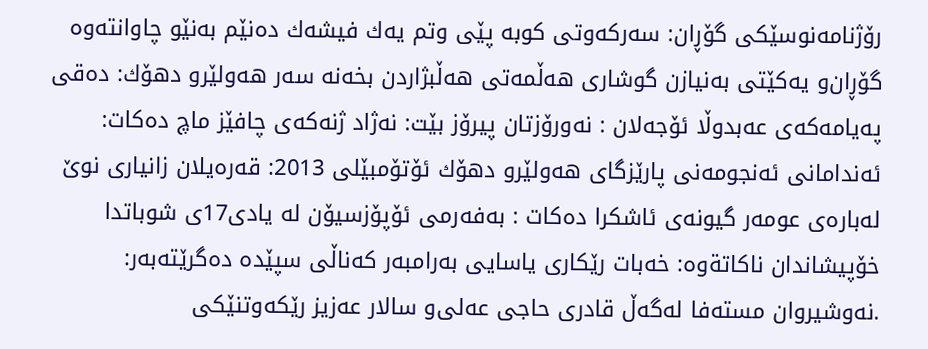رۆژنامه‌نوسێكی‌ گۆڕان: سه‌ركه‌وتی‌ كوبه‌ پێی‌ وتم یه‌ك فیشه‌ك ده‌نێم به‌نێو چاوانته‌وه‌ گۆڕان‌و یه‌كێتی‌ به‌نیازن گوشاری‌ هه‌ڵمه‌تی‌ هه‌ڵبژاردن بخه‌نه‌ سه‌ر هه‌ولێر‌و دهۆك: دەقی پەیامەکەى عەبدوڵا ئۆجەلان : نەورۆزتان پیرۆز بێت: نه‌ژاد ژنه‌كه‌ی‌ چافێز ماچ ده‌كات: ئه‌ندامانی‌ ئه‌نجومه‌نی‌ پارێزگای‌ هه‌ولێرو دهۆك ئۆتۆمبێلی‌ 2013: قه‌ره‌یلان زانیاری‌ نوێ له‌باره‌ی‌ عومه‌ر گیونه‌ی‌ ئاشكرا ده‌كات : به‌فه‌رمی‌ ئۆپۆزسیۆن له‌ یادی‌17ی‌ شوباتدا خۆپیشاندان ناكاتةوه: خه‌بات رێكاری یاسایی به‌رامبه‌ر كه‌ناڵی سپێده‌ ده‌گرێته‌به‌ر: .نه‌وشیروان مسته‌فا له‌گه‌ڵ قادری‌ حاجی‌ عه‌لی‌و‌ سالار عه‌زیز رێكه‌وتنێكی‌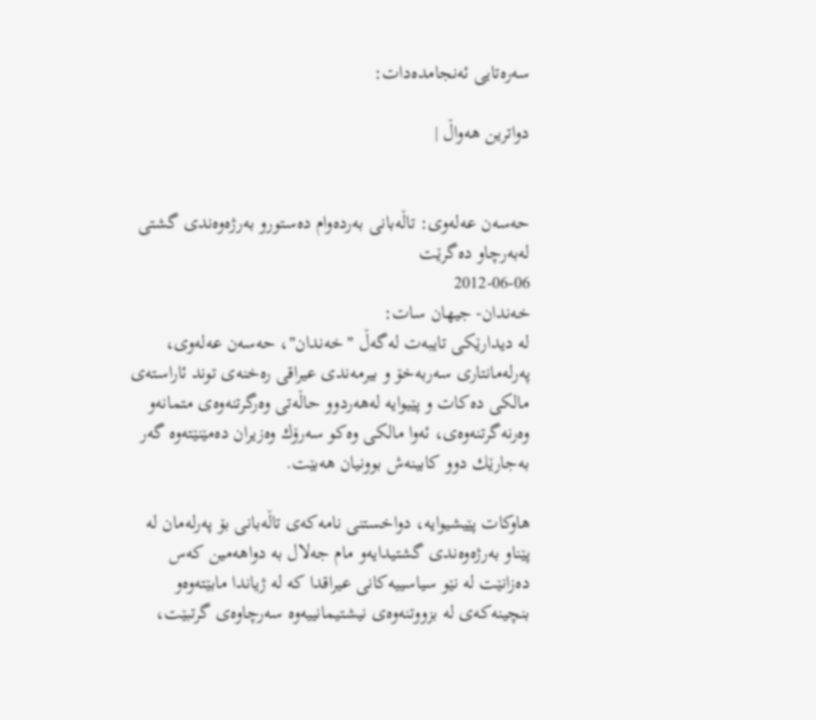سه‌ره‌تایی ئه‌نجامده‌دات:

دواترین هەواڵ |


حه‌سه‌ن عه‌له‌وی‌: تاڵه‌بانی‌ به‌رده‌وام ده‌ستورو به‌رژه‌وه‌ندی‌ گشتی‌ له‌به‌رچاو ده‌گرێت
2012-06-06
خه‌ندان- جيهان سات:
له‌ دیدارێكی‌ تایبه‌ت له‌گه‌ڵ "خه‌ندان"، حه‌سه‌ن عه‌له‌وی‌، په‌رله‌مانتاری‌ سه‌ربه‌خۆ ‌و بیرمه‌ندی‌ عیراقی ره‌خنه‌ی‌ توند ئاراسته‌ی‌ مالكی‌ ده‌كات ‌و پێیوایه‌ له‌هه‌ردوو حاڵه‌تی‌ وه‌رگرتنه‌وه‌ی‌ متمانه‌‌و وه‌رنه‌گرتنه‌وه‌ی‌، ئه‌وا مالكی‌ وه‌كو سه‌رۆك وه‌زیران ده‌مێنێته‌وه‌ گه‌ر به‌جارێك دوو كابینه‌ش بوونیان هه‌بێت.

هاوكات پێیشیوایه‌، دواخستنی‌ نامه‌كه‌ی‌ تاڵه‌بانی‌ بۆ په‌رله‌مان له‌ پێناو به‌رژه‌وه‌ندی‌ گشتیدایه‌‌و مام جه‌لال به‌ دواهه‌مین كه‌س ده‌زانێت له‌ نێو سیاسییه‌كانی‌ عیراقدا كه‌ له‌ ژیاندا مابێته‌وه‌‌و بنچینه‌كه‌ی له‌ بزووتنه‌وه‌ی‌ نیشتیمانییه‌وه‌ سه‌رچاوه‌ی‌ گرتبێت،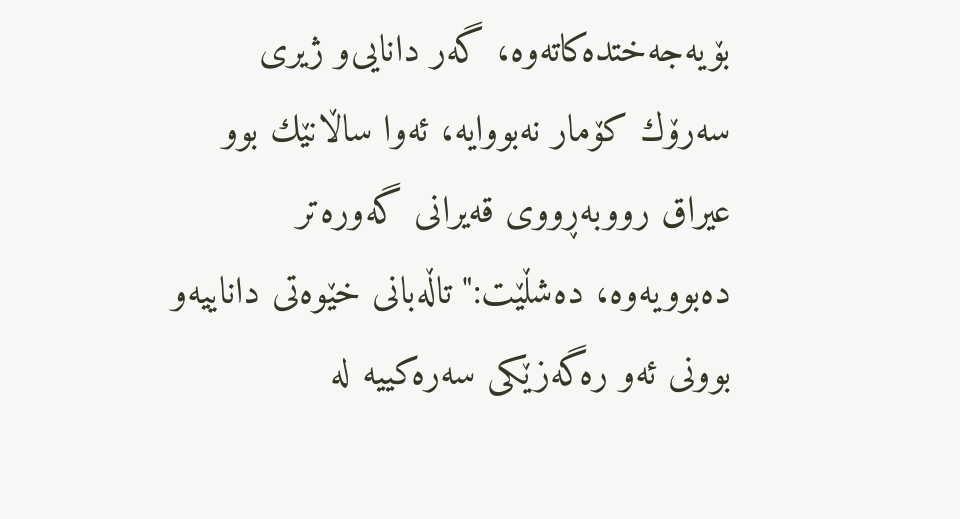بۆیه‌جه‌ختده‌كاته‌وه‌، گه‌ر دانایی‌و ژیری سه‌رۆك كۆمار نه‌بووایه‌، ئه‌وا ساڵانێك بوو عیراق رووبه‌ڕووی‌ قه‌یرانی‌ گه‌وره‌تر ده‌بوویه‌وه‌، ده‌شڵێت:"تاڵه‌بانی‌ خێوه‌تی‌ داناییه‌‌و بوونی‌ ئه‌و ره‌گه‌زێكی‌ سه‌ره‌كییه‌ له‌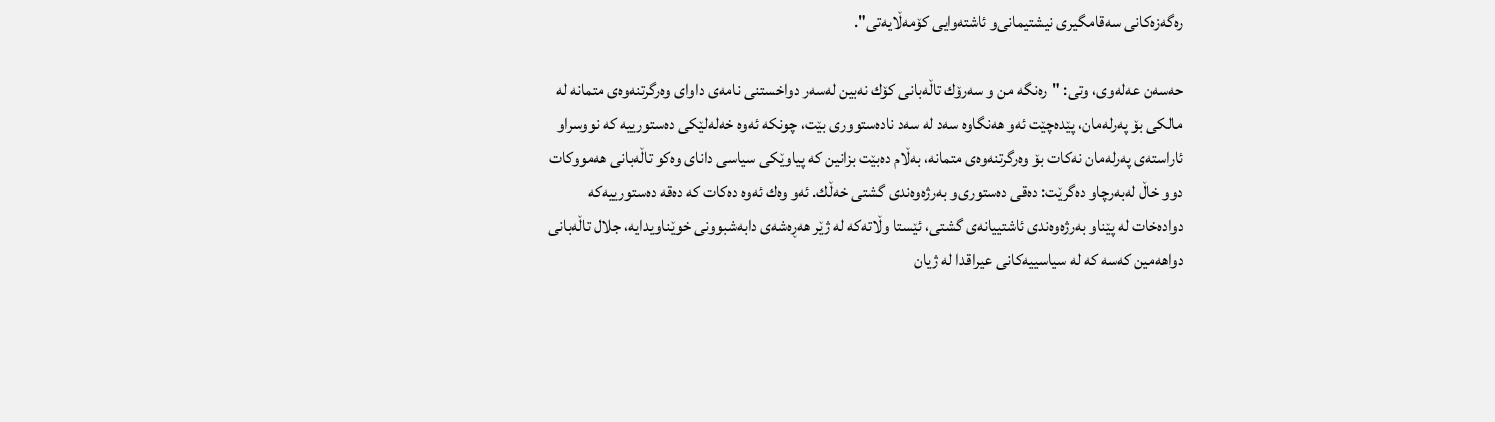ره‌گه‌زه‌كانی‌ سه‌قامگیری نیشتیمانی‌‌و ئاشته‌وایی كۆمه‌ڵایه‌تی‌".

حه‌سه‌ن عه‌له‌وی‌، وتی‌: "ره‌نگه‌ من و سه‌رۆك تاڵه‌بانی‌ كۆك نه‌بین له‌سه‌ر دواخستنی‌ نامه‌ی‌ داوای‌ وه‌رگرتنه‌وه‌ی‌ متمانه‌ له‌ مالكی‌ بۆ په‌رله‌مان، پێده‌چێت ئه‌و هه‌نگاوه‌ سه‌د له‌ سه‌د ناده‌ستووری‌ بێت، چونكه‌ ئه‌وه‌ خه‌له‌لێكی‌ ده‌ستورییه‌ كه‌ نووسراو ئاراسته‌ی‌ په‌رله‌مان نه‌كات بۆ وه‌رگرتنه‌وه‌ی‌ متمانه‌، به‌ڵام ده‌بێت بزانین كه‌ پیاوێكی‌ سیاسی دانای‌ وه‌كو تاڵه‌بانی‌ هه‌مووكات دوو خاڵ له‌به‌رچاو ده‌گرێت: ده‌قی‌ ده‌ستوری‌‌و به‌رژه‌وه‌ندی‌ گشتی‌ خه‌ڵك. ئه‌و وه‌ك ئه‌وه‌ ده‌كات كه‌ ده‌قه‌ ده‌ستورییه‌كه‌ دواده‌خات له‌ پێناو به‌رژه‌وه‌ندی‌ ئاشتییانه‌ی‌ گشتی‌، ئێستا وڵاته‌كه‌ له‌ ژێر هه‌ڕه‌شه‌ی‌ دابه‌شبوونی‌ خوێناویدایه‌، جلال تاڵه‌بانی‌ دواهه‌مین كه‌سه‌ كه‌ له‌ سیاسییه‌كانی‌ عیراقدا له‌ ژیان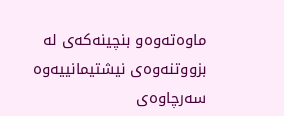ماوه‌ته‌وه‌‌و بنچینه‌كه‌ی له‌ بزووتنه‌وه‌ی‌ نیشتیمانییه‌وه‌ سه‌رچاوه‌ی‌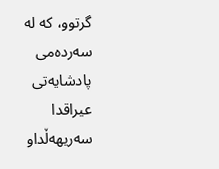گرتوو، كه‌ له‌ سه‌رده‌می‌ پادشایه‌تی‌ عیراقدا سه‌ریهه‌ڵدا‌و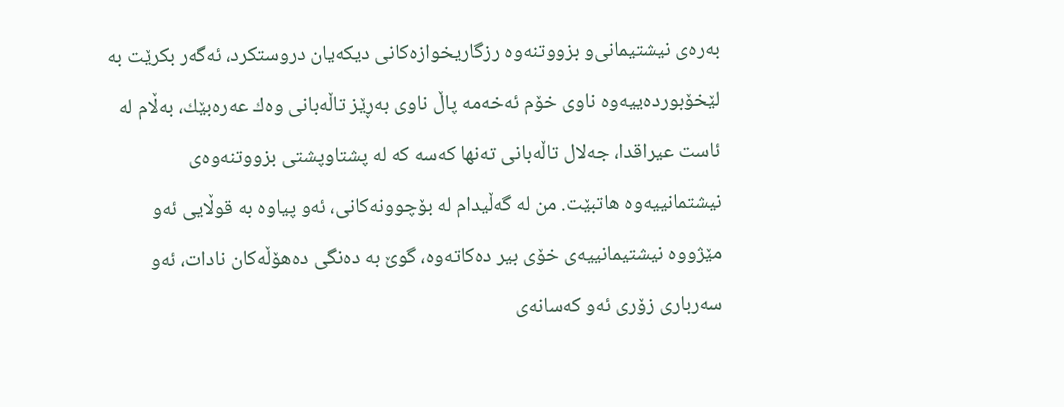به‌ره‌ی‌ نیشتیمانی‌و بزووتنه‌وه‌ رزگاریخوازه‌كانی‌ دیكه‌یان دروستكرد، ئه‌گه‌ر بكرێت به‌ لێخۆبورده‌ییه‌وه‌ ناوی‌ خۆم ئه‌خه‌مه‌ پاڵ ناوی‌ به‌ڕێز تاڵه‌بانی‌ وه‌ك عه‌ره‌بێك، به‌ڵام له‌ ئاست عیراقدا، جه‌لال تاڵه‌بانی‌ ته‌نها كه‌سه‌ كه‌ له‌ پشتاوپشتی‌ بزووتنه‌وه‌ی‌ نیشتمانییه‌وه‌ هاتبێت. من له‌ گه‌ڵیدام له‌ بۆچوونه‌كانی‌، ئه‌و پیاوه‌ به‌ قوڵایی ئه‌و مێژووه‌ نیشتیمانییه‌ی‌ خۆی‌ بیر ده‌كاته‌وه‌، گوێ به‌ ده‌نگی‌ ده‌هۆڵه‌كان نادات، ئه‌و سه‌رباری‌ زۆری‌ ئه‌و كه‌سانه‌ی‌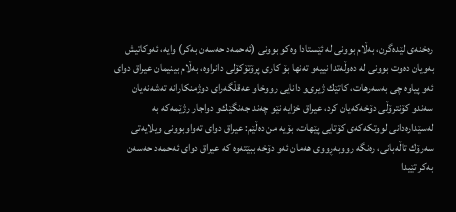ره‌خنه‌ی‌ لێده‌گرن، به‌ڵام بوونی‌ له‌ ئێستادا وه‌كو بوونی‌ (ئه‌حمه‌د حه‌سه‌ن به‌كر) وایه‌، ئه‌وكاتیش به‌ویان ده‌وت بوونی‌ له‌ ده‌وڵه‌تدا نییه‌‌و ته‌نها بۆ كاری‌ پرۆتۆكۆلی‌ دانراوه‌، به‌ڵام بینیمان عیراق دوای‌ ئه‌و پیاوه‌ چی به‌سه‌رهات، كاتێك ژیری‌و دانایی رووخا‌و عه‌قڵگه‌رای‌ دوژمنكارانه‌ ته‌شه‌نه‌یان سه‌ند‌و كۆنترۆڵی‌ دۆخه‌كه‌یان كرد، عیراق خزایه‌ نێو چه‌ند جه‌نگێك‌و دواجار رژێمه‌كه‌ به‌ له‌سێداره‌دانی‌ لووتكه‌كه‌ی‌ كۆتایی پێهات، بۆیه‌ من ده‌ڵێم: عیراق دوای‌ ته‌واوبوونی‌ ویلایه‌تی‌ سه‌رۆك تاڵه‌بانی‌، ره‌نگه‌ رووبه‌ڕووی‌ هه‌مان ئه‌و دۆخه‌ ببێته‌وه‌ كه‌ عیراق دوای‌ ئه‌حمه‌د حه‌سه‌ن به‌كر تێیدا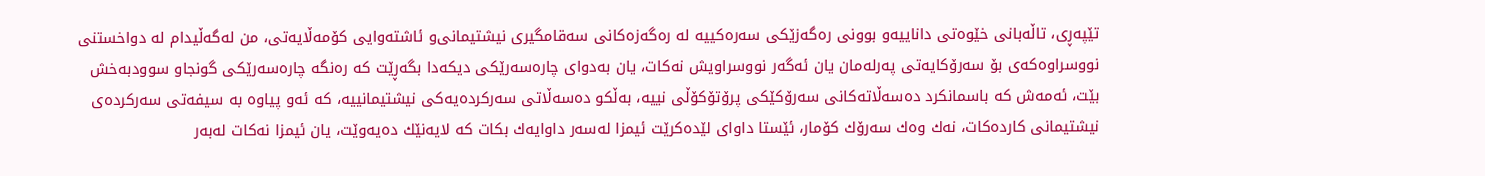تێپه‌ڕی‌، تاڵه‌بانی‌ خێوه‌تی‌ داناییه‌‌و بوونی‌ ره‌گه‌زێكی‌ سه‌ره‌كییه‌ له‌ ره‌گه‌زه‌كانی‌ سه‌قامگیری نیشتیمانی‌‌و ئاشته‌وایی كۆمه‌ڵایه‌تی‌، من له‌گه‌ڵیدام له‌ دواخستنی‌ نووسراوه‌كه‌ی‌ بۆ سه‌رۆكایه‌تی‌ په‌رله‌مان یان ئه‌گه‌ر نووسراویش نه‌كات، یان به‌دوای‌ چاره‌سه‌رێكی‌ دیكه‌دا بگه‌ڕێت كه‌ ره‌نگه‌ چاره‌سه‌رێكی‌ گونجا‌و سوودبه‌خش بێت، ئه‌مه‌ش كه‌ باسمانكرد ده‌سه‌ڵاته‌كانی‌ سه‌رۆكێكی‌ پرۆتۆكۆڵی‌ نییه‌، به‌ڵكو ده‌سه‌ڵاتی‌ سه‌ركرده‌یه‌كی‌ نیشتیمانییه‌، كه‌ ئه‌و پیاوه‌ به‌ سیفه‌تی‌ سه‌ركرده‌ی‌ نیشتیمانی‌ كارده‌كات، نه‌ك وه‌ك سه‌رۆك كۆمار، ئێستا داوای‌ لێده‌كرێت ئیمزا له‌سه‌ر داوایه‌ك بكات كه‌ لایه‌نێك ده‌یه‌وێت، یان ئیمزا نه‌كات له‌به‌ر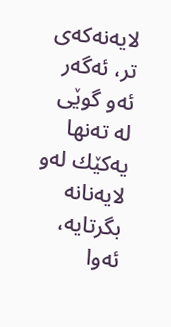لایه‌نه‌كه‌ی‌ تر، ئه‌گه‌ر ئه‌و گوێی له‌ ته‌نها یه‌كێك له‌و لایه‌نانه‌ بگرتایه‌، ئه‌وا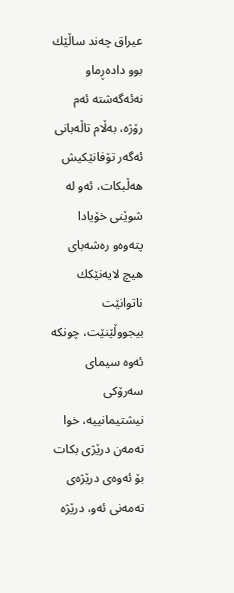عیراق چه‌ند ساڵێك بوو داده‌ڕما‌و نه‌ئه‌گه‌شته‌ ئه‌م رۆژه‌، به‌ڵام تاڵه‌بانی‌ ئه‌گه‌ر تۆفانێكیش هه‌ڵبكات، ئه‌و له‌ شوێنی خۆیادا پته‌وه‌‌و ره‌شه‌بای هیچ لایه‌نێكك ناتوانێت بیجووڵێنێت، چونكه‌ ئه‌وه‌ سیمای‌ سه‌رۆكی‌ نیشتیمانییه‌، خوا ته‌مه‌ن درێژی‌ بكات بۆ ئه‌وه‌ی‌ درێژه‌ی‌ ته‌مه‌نی‌ ئه‌و، درێژه‌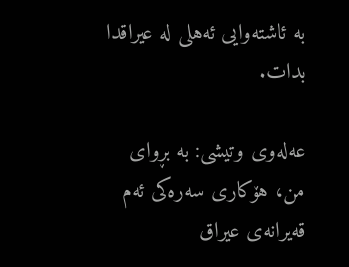به‌ ئاشته‌وایی ئه‌هلی‌ له‌ عیراقدا بدات.

عه‌له‌وی وتیشی: به‌ بڕوای‌ من، هۆكاری‌ سه‌ره‌كی‌ ئه‌م قه‌یرانه‌ی‌ عیراق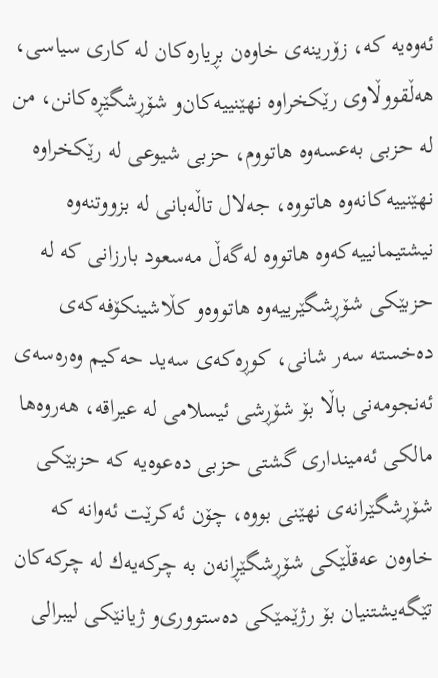ئه‌وه‌یه‌ كه‌، زۆرینه‌ی‌ خاوه‌ن بڕیاره‌كان له‌ كاری‌ سیاسی، هه‌ڵقووڵاوی‌ رێكخراوه‌ نهێنییه‌كان‌و شۆڕشگێڕه‌كانن، من له‌ حزبی‌ به‌عسه‌وه‌ هاتووم، حزبی‌ شیوعی له‌ رێكخراوه‌ نهێنییه‌كانه‌وه‌ هاتووه‌، جه‌لال تاڵه‌بانی‌ له‌ بزووتنه‌وه‌ نیشتیمانییه‌كه‌وه‌ هاتووه‌ له‌گه‌ڵ مه‌سعود بارزانی‌ كه‌ له‌ حزبێكی‌ شۆڕشگێرییه‌وه‌ هاتووه‌و كڵاشینكۆفه‌كه‌ی‌ ده‌خسته‌ سه‌ر شانی‌، كوڕه‌كه‌ی‌ سه‌ید حه‌كیم وه‌ره‌سه‌ی‌ ئه‌نجومه‌نی‌ باڵا بۆ شۆڕشی ئیسلامی‌ له‌ عیراقه‌، هه‌روه‌ها مالكی‌ ئه‌مینداری‌ گشتی‌ حزبی‌ ده‌عوه‌یه‌ كه‌ حزبێكی‌ شۆڕشگێرانه‌ی‌ نهێنی بووه‌، چۆن ئه‌كرێت ئه‌وانه‌ كه‌ خاوه‌ن عه‌قڵێكی‌ شۆڕشگێڕانه‌ن به‌ چركه‌یه‌ك له‌ چركه‌كان تێگه‌یشتنیان بۆ رژێمێكی‌ ده‌ستووری‌‌و ژیانێكی‌ لیبرالی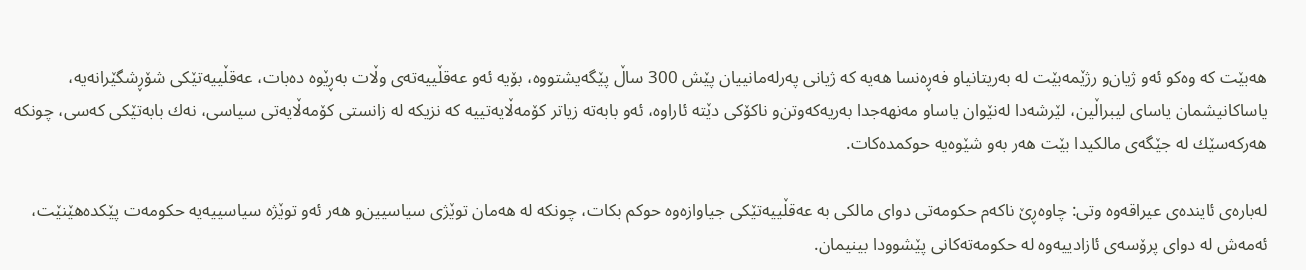هه‌بێت كه‌ وه‌كو ئه‌و ژیان‌و رژێمه‌بێت له‌ به‌ریتانیا‌و فه‌ڕه‌نسا هه‌یه‌ كه‌ ژیانی‌ په‌رله‌مانییان پێش 300 ساڵ پێگه‌یشتووه‌، بۆیه‌ ئه‌و عه‌قڵییه‌ته‌ی‌ وڵات به‌ڕێوه‌ ده‌بات، عه‌قڵییه‌تێكی‌ شۆڕشگێرانه‌یه‌، یاساكانیشمان یاسای لیبراڵین، لێرشه‌دا له‌نێوان یاسا‌و مه‌نهه‌جدا به‌ریه‌كه‌وتن‌و ناكۆكی‌ دێته‌ ئاراوه‌، ئه‌و بابه‌ته‌ زیاتر كۆمه‌ڵایه‌تییه‌ كه‌ نزیكه‌ له‌ زانستی‌ كۆمه‌ڵایه‌تی سیاسی، نه‌ك بابه‌تێكی‌ كه‌سی‌، چونكه‌ هه‌ركه‌سێك له‌ جێگه‌ی‌ مالكیدا بێت هه‌ر به‌و شێوه‌یه‌ حوكمده‌كات.

له‌باره‌ی ئاینده‌ی عیراقه‌وه‌ وتی: چاوه‌ڕێ ناكه‌م حكومه‌تی‌ دوای‌ مالكی‌ به‌ عه‌قڵییه‌تێكی‌ جیاوازه‌وه‌ حوكم بكات، چونكه‌ له‌ هه‌مان توێژی‌ سیاسیین‌و هه‌ر ئه‌و توێژه‌ سیاسییه‌یه‌ حكومه‌ت پێكده‌هێنێت، ئه‌مه‌ش له‌ دوای‌ پرۆسه‌ی‌ ئازادییه‌وه‌ له‌ حكومه‌ته‌كانی‌ پێشوودا بینیمان.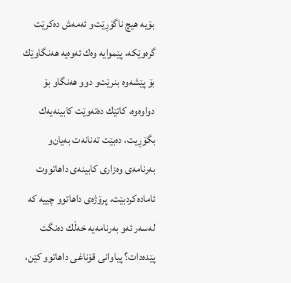بۆیه‌ هیچ ناگۆڕێت‌و ئه‌مه‌ش ده‌كرێت گره‌وێكه‌، پێموایه‌ وه‌ك ئه‌وه‌یه‌ هه‌نگاوێك بۆ پێشه‌وه‌ بنرێت‌و دوو هه‌نگاو بۆ دواوه‌وه‌، كاتێك ده‌ته‌وێت كابینه‌یه‌ك بگۆڕیت، ده‌بێت ته‌نانه‌ت به‌یان‌و به‌رنامه‌ی‌ وه‌زاری‌ كابینه‌ی‌ داهاتووت ئاماده‌كردبێت، پرۆژه‌ی‌ داهاتوو چییه‌ كه‌ له‌سه‌ر ئه‌و به‌رنامه‌یه‌ خه‌ڵك ده‌نگت پێده‌دات؟ پیاوانی‌ قۆناغی‌ داهاتوو كێن،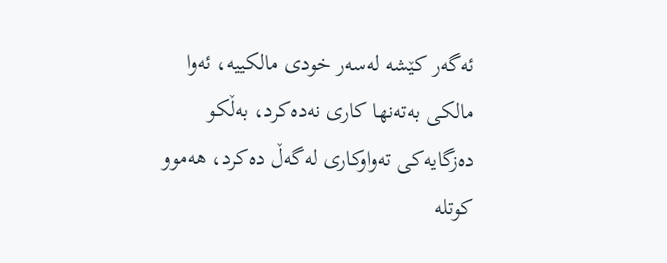ئه‌گه‌ر كێشه‌ له‌سه‌ر خودی‌ مالكییه‌، ئه‌وا مالكی‌ به‌ته‌نها كاری‌ نه‌ده‌كرد، به‌ڵكو ده‌زگایه‌كی ته‌واوكاری‌ له‌گه‌ڵ ده‌كرد، هه‌موو كوتله‌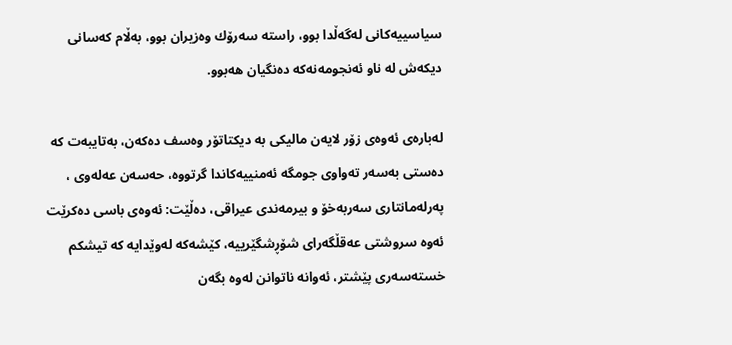سیاسییه‌كانی‌ له‌گه‌ڵدا بوو، راسته‌ سه‌رۆك وه‌زیران بوو، به‌ڵام كه‌سانی‌ دیكه‌ش له‌ ناو ئه‌نجومه‌نه‌كه‌ ده‌نگیان هه‌بوو.

له‌باره‌ی ئه‌وه‌ی زۆر لایه‌ن مالیكی به‌ دیكتاتۆر وه‌سف ده‌كه‌ن، به‌تایبه‌ت كه‌ ده‌ستی‌ به‌سه‌ر ته‌واوی‌ جومگه‌ ئه‌منییه‌كاندا گرتووه‌، حه‌سه‌ن عه‌له‌وی‌ ، په‌رله‌مانتاری‌ سه‌ربه‌خۆ ‌و بیرمه‌ندی‌ عیراقی، ده‌ڵێت: ئه‌وه‌ی‌ باسی‌ ده‌كرێت ئه‌وه‌ سروشتی‌ عه‌قڵگه‌رای‌ شۆڕشگێرییه‌، كێشه‌كه‌ له‌وێدایه‌ كه‌ تیشكم خسته‌سه‌ری‌ پێشتر، ئه‌وانه‌ ناتوانن له‌وه‌ بگه‌ن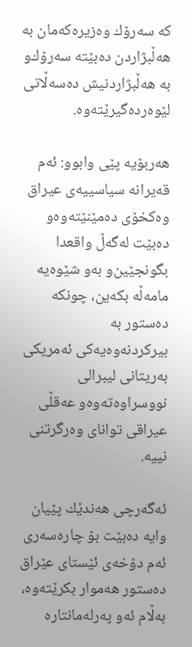كه‌ سه‌رۆك وه‌زیره‌كه‌مان به‌ هه‌ڵبژاردن ده‌بێته‌ سه‌رۆك‌و به‌ هه‌ڵبژاردنیش ده‌سه‌ڵاتی‌ لێوه‌رده‌گیرێته‌وه‌.

هه‌ربۆیه‌ پێی وابوو: ئه‌م قه‌یرانه‌ سیاسییه‌ی عیراق وه‌كخۆی‌ ده‌مێنێته‌وه‌‌و ده‌بێت له‌گه‌ڵ واقعدا بگونجێین‌و به‌و شێوه‌یه‌ مامه‌ڵه‌ بكه‌ین، چونكه‌ ده‌ستور به‌ بیركردنه‌وه‌یه‌كی ئه‌مریكی‌ به‌ریتانی‌ لیبرالی‌ نووسراوه‌ته‌وه‌و عه‌قڵی عیراقی توانای‌ وه‌رگرتنی‌ نییه‌.

ئه‌گه‌رچی هه‌ندێك پێیان وایه‌ ده‌بێت بۆ چاره‌سه‌ری ئه‌م دۆخه‌ی ئێستای عێراق ده‌ستور هه‌موار بكرێته‌وه‌، به‌ڵام ئه‌و په‌رله‌مانتاره‌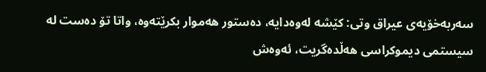سه‌ربه‌خۆیه‌ی عیراق وتی: كێشه‌ له‌وه‌دایه‌، ده‌ستور هه‌موار بكرێته‌وه‌، واتا تۆ ده‌ست له‌ سیستمی دیموكراسی هه‌ڵده‌گریت، ئه‌وه‌ش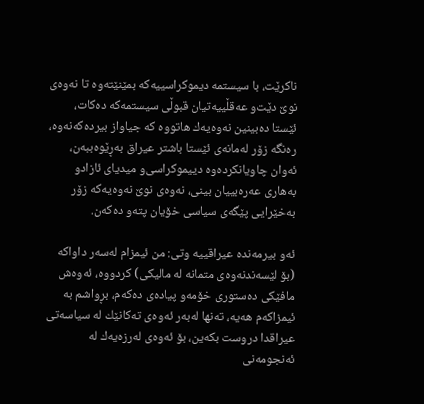ناكرێت، با سیستمه‌ دیموكراسییه‌كه‌ بمێنێته‌وه‌ تا نه‌وه‌ی نوێ دێت‌و عه‌قڵییه‌تیان قبوڵی‌ سیستمه‌كه‌ ده‌كات، ئێستا ده‌بینین نه‌وه‌یه‌ك هاتووه‌ كه‌ جیاواز بیرده‌كه‌نه‌وه‌، ره‌نگه‌ زۆر له‌مانه‌ی‌ ئێستا باشتر عیراق به‌ڕێوه‌ببه‌ن، ئه‌وان چاویانكرده‌وه‌ دییموكراسی‌‌و میدیای‌ ئازاد‌و به‌هاری‌ عه‌ره‌بییان بینی، نه‌وه‌ی‌ نوێ نه‌وه‌یه‌كه‌ زۆر به‌خێرایی پێگه‌ی‌ سیاسی خۆیان پته‌و ده‌كه‌ن.

ئه‌و بیرمه‌نده‌ عیراقییه‌ وتی: من ئیمزام له‌سه‌ر داواكه‌ (بۆ لێسه‌ندنه‌وه‌ی متمانه‌ له‌ مالیكی) كردووه‌، ئه‌وه‌ش مافێكی‌ ده‌ستوری‌ خۆمه‌‌و پیاده‌ی‌ ده‌كه‌م، بڕواشم به‌ ئیمزاكه‌م هه‌یه‌، ته‌نها له‌به‌ر ئه‌وه‌ی‌ ته‌كانێك له‌ سیاسه‌تی‌ عیراقدا دروست بكه‌ین، بۆ ئه‌وه‌ی‌ له‌رزه‌یه‌ك له‌ ئه‌نجومه‌نی‌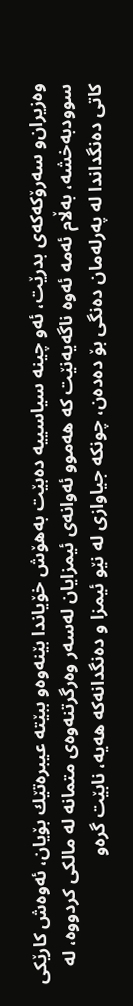وه‌زیران‌و سه‌رۆكه‌كه‌ی‌ بدرێت، ئه‌و چینه‌ سیاسییه‌ ده‌بێت به‌هۆش خۆیاندا بێنه‌وه‌‌و ببێته‌ عیبره‌تێك بۆیان، ئه‌وه‌ش كارێكی‌ سوودبه‌خشه‌، به‌ڵام ئه‌مه‌ ئه‌وه‌ ناگه‌یه‌نێت كه‌ هه‌موو ئه‌وانه‌ی‌ ئیمزایان له‌سه‌ر وه‌رگرتنه‌وه‌ی‌ متمانه‌ له‌ مالكی‌ كردووه‌، له‌ كاتی‌ ده‌نگداندا له‌ په‌رله‌مان ده‌نگی‌ بۆ ده‌ده‌ن، چونكه‌ جیاوازی‌ له‌ نێو ئیمزا و ده‌نگدانه‌كه‌ هه‌یه‌، نابێت گره‌و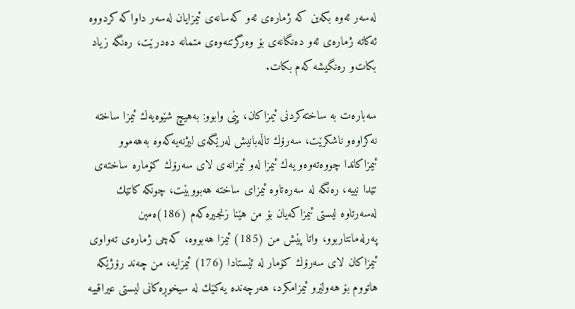له‌سه‌ر ئه‌وه‌ بكه‌ین كه‌ ژماره‌ی‌ ئه‌و كه‌سانه‌ی‌ ئیمزایان له‌سه‌ر داواكه‌ كردووه‌ ئه‌كاته‌ ژماره‌ی‌ ئه‌و ده‌نگانه‌ی‌ بۆ وه‌رگرتنه‌وه‌ی‌ متمانه‌ ده‌درێت، ره‌نگه‌ زیاد بكات‌و ره‌نگیشه‌ كه‌م بكات.

سه‌باره‌ت به‌ ساخته‌كردنی‌ ئیمزاكان، پێی وابوو: به‌هیچ شێوه‌یه‌ك ئیمزا ساخته‌ نه‌كراوه‌‌و ناشكرێت، سه‌رۆك تاڵه‌بانیش له‌رێگه‌ی‌ لیژنه‌یه‌كه‌وه‌ به‌هه‌موو ئیمزاكاندا چووه‌ته‌وه‌‌و یه‌ك ئیمزا له‌و ئیمزانه‌ی‌ لای‌ سه‌رۆك كۆماره‌ ساخته‌ی‌ تێدا نییه‌، ره‌نگه‌ له‌ سه‌ره‌تاوه‌ ئیمزای‌ ساخته‌ هه‌بووبێت، چونكه‌ كاتێك له‌سه‌رتاوه‌ لیستی‌ ئیمزاكه‌یان بۆ من هێنا زنجیره‌كه‌م (186)ه‌مین په‌رله‌مانتاربوو، واتا پێش من (185) ئیمزا هه‌بووه‌، كه‌چی ژماره‌ی‌ ته‌واوی‌ ئیمزاكان لای‌ سه‌رۆك كۆمار له‌ ئێستادا (176) ئیمزایه‌، من چه‌ند رۆژێكه‌ هاتووم بۆ هه‌ولێر‌و ئیمزامكرد، هه‌رچه‌نده‌ یه‌كێك له‌ سیخوڕه‌كانی‌ لیستی‌ عیراقییه‌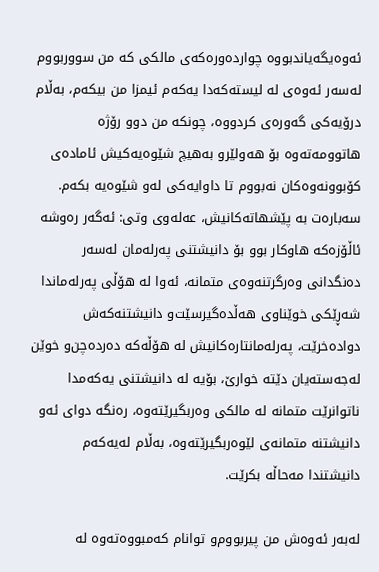ئه‌وه‌یگه‌یاندبووه‌ چوارده‌وره‌كه‌ی‌ مالكی‌ كه‌ من سووربووم له‌سه‌ر ئه‌وه‌ی‌ له‌ لیسته‌كه‌دا یه‌كه‌م ئیمزا من بیكه‌م، به‌ڵام درۆیه‌كی گه‌وره‌ی‌ كردووه‌، چونكه‌ من دوو رۆژه‌ هاتوومه‌ته‌وه‌ بۆ هه‌ولێر‌و به‌هیچ شێوه‌یه‌كیش ئاماده‌ی‌ كۆبوونه‌وه‌كان نه‌بووم تا داوایه‌كی له‌و شێوه‌یه‌ بكه‌م.
سه‌باره‌ت به‌ پێشهاته‌كانیش، عه‌له‌وی‌ وتی‌: ئه‌گه‌ر ره‌وشه‌ ئاڵۆزه‌كه‌ هاوكار بوو بۆ دانیشتنی‌ په‌رله‌مان له‌سه‌ر ده‌نگدانی‌ وه‌رگرتنه‌وه‌ی‌ متمانه‌، ئه‌وا له‌ هۆڵی‌ په‌رله‌ماندا شه‌ڕێكی‌ خوێناوی‌ هه‌ڵده‌گیرسێت‌و دانیشتنه‌كه‌ش دواده‌خرێت، په‌رله‌مانتاره‌كانیش له‌ هۆڵه‌كه‌ ده‌رده‌چن‌و خوێن له‌جه‌سته‌یان دێته‌ خوارێ، بۆیه‌ له‌ دانیشتنی‌ یه‌كه‌مدا ناتوانرێت متمانه‌ له‌ مالكی‌ وه‌ربگیرێته‌وه‌، ره‌نگه‌ دوای‌ ئه‌و دانیشتنه‌ متمانه‌ی‌ لێوه‌ربگیرێته‌وه‌، به‌ڵام له‌یه‌كه‌م دانیشتندا مه‌حاڵه‌ بكرێت.

له‌به‌ر ئه‌وه‌ش من پیربووم‌و توانام كه‌مبووه‌ته‌وه‌ له‌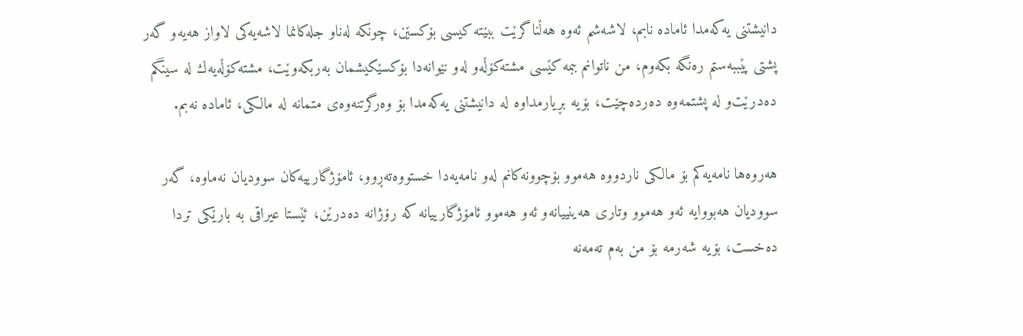دانیشتنی‌ یه‌كه‌مدا ئاماده‌ نابم، لاشه‌شم ئه‌وه‌ هه‌ڵناگرێت ببێته‌ كیسی بۆكسێن، چونكه‌ له‌ناو جله‌كانما لاشه‌یه‌كی لاواز هه‌یه‌‌و گه‌ر پشتی پێببه‌ستم ره‌نگه‌ بكه‌وم، من ناتوانم ببمه‌ كێسی مشته‌كۆڵه‌‌و له‌و نێوانه‌دا بۆكسێكیشمان به‌ربكه‌وێت، مشته‌كۆڵه‌یه‌ك له‌ سینگم ده‌درێت‌و له‌ پشتمه‌وه‌ ده‌رده‌چێت، بۆیه‌ بڕیارمداوه‌ له‌ دانیشتنی‌ یه‌كه‌مدا بۆ وه‌رگرتنه‌وه‌ی‌ متمانه‌ له‌ مالكی‌، ئاماده‌ نه‌بم.

هه‌روه‌ها نامه‌یه‌كم بۆ مالكی‌ ناردووه‌ هه‌موو بۆچوونه‌كانم له‌و نامه‌یه‌دا خستووه‌ته‌ڕوو، ئامۆژگارییه‌كان سوودیان نه‌ماوه‌، گه‌ر سوودیان هه‌بووایه‌ ئه‌و هه‌موو وتاری‌ هه‌ینییانه‌‌و ئه‌و هه‌موو ئامۆژگارییانه‌ كه‌ رۆژانه‌ ده‌درێن، ئێستا عیراقی به‌ بارێكی‌ تردا ده‌خست، بۆیه‌ شه‌رمه‌ بۆ من به‌م ته‌مه‌نه‌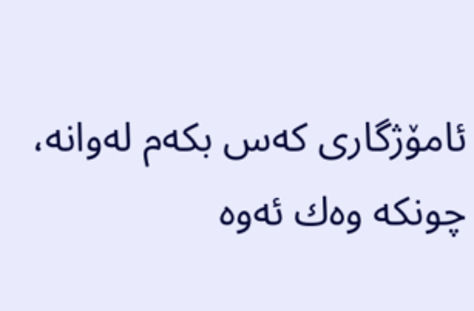ئامۆژگاری‌ كه‌س بكه‌م له‌وانه‌، چونكه‌ وه‌ك ئه‌وه‌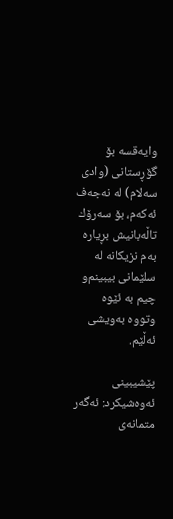وایه‌قسه‌ بۆ گۆڕستانی‌ (وادی‌ سه‌لام) له‌ نه‌جه‌ف ئه‌كه‌م، بۆ سه‌رۆك تاڵه‌بانیش بڕیاره‌ به‌م نزیكانه‌ له‌ سلێمانی‌ بیبینم‌و چیم به‌ ئێوه‌ وتووه‌ به‌ویشی ئه‌ڵێم.

پێشیبینی ئه‌وه‌شیكرد: ئه‌گه‌ر متمانه‌ی‌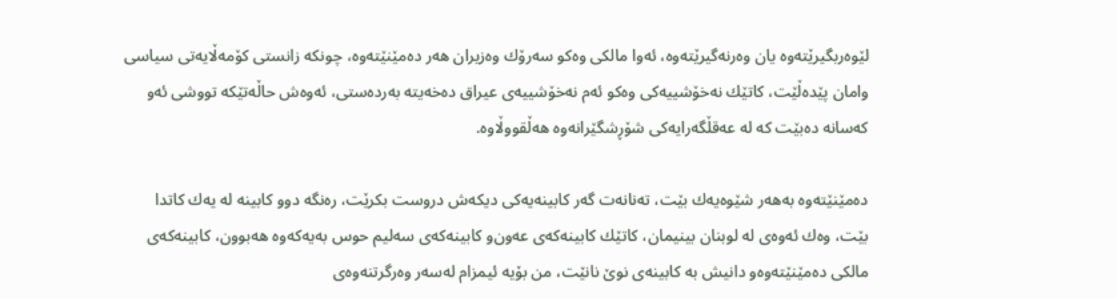لێوه‌ربگیرێته‌وه‌ یان وه‌رنه‌گیرێته‌وه‌، ئه‌وا مالكی‌ وه‌كو سه‌رۆك وه‌زیران هه‌ر ده‌مێنێته‌وه‌، چونكه‌ زانستی‌ كۆمه‌ڵایه‌تی‌ سیاسی وامان پێده‌ڵێت، كاتێك نه‌خۆشییه‌كی‌ وه‌كو ئه‌م نه‌خۆشییه‌ی‌ عیراق ده‌خه‌یته‌ به‌رده‌ستی، ئه‌وه‌ش حاڵه‌تێكه‌ تووشی‌ ئه‌و كه‌سانه‌ ده‌بێت كه‌ له‌ عه‌قڵگه‌رایه‌كی‌ شۆڕشگێرانه‌وه‌ هه‌ڵقووڵاوه‌.

ده‌مێنێته‌وه‌ به‌هه‌ر شێوه‌یه‌ك بێت، ته‌نانه‌ت گه‌ر كابینه‌یه‌كی دیكه‌ش دروست بكرێت، ره‌نگه‌ دوو كابینه‌ له‌ یه‌ك كاتدا بێت، وه‌ك ئه‌وه‌ی‌ له‌ لوبنان بینیمان، كاتێك كابینه‌كه‌ی‌ عه‌ون‌و كابینه‌كه‌ی‌ سه‌لیم حوس به‌یه‌كه‌وه‌ هه‌بوون، كابینه‌كه‌ی‌ مالكی‌ ده‌مێنێته‌وه‌‌و دانیش به‌ كابینه‌ی‌ نوێ نانێت، من بۆیه‌ ئیمزام له‌سه‌ر وه‌رگرتنه‌وه‌ی‌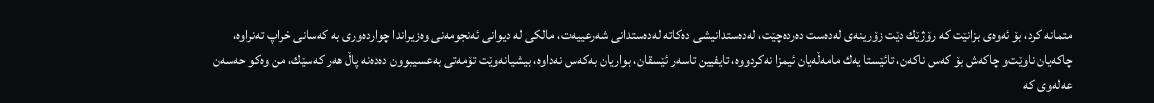متمانه‌ كرد، بۆ ئه‌وه‌ی‌ بزانێت كه‌ رۆژێك دێت زۆرینه‌ی‌ له‌ده‌ست ده‌رده‌چێت، له‌ده‌ستدانیشی ده‌كاته‌ له‌ده‌ستدانی‌ شه‌رعییه‌ت، مالكی‌ له‌ دیوانی‌ ئه‌نجومه‌نی‌ وه‌زیراندا چوارده‌وری‌ به‌ كه‌سانی‌ خراپ ته‌نراوه‌، چاكه‌یان ناوێت‌و چاكه‌ش بۆ كه‌س ناكه‌ن، تائێستا یه‌ك مامه‌ڵه‌یان ئیمزا نه‌كردووه‌، تایفیین تاسه‌ر ئێسقان، بواریان به‌كه‌س نه‌داوه‌، بیشیانه‌وێت تۆمه‌تی‌ به‌عسیبوون ده‌ده‌نه‌ پاڵ هه‌ر كه‌سێك، من وه‌كو حه‌سه‌ن عه‌له‌وی‌ كه‌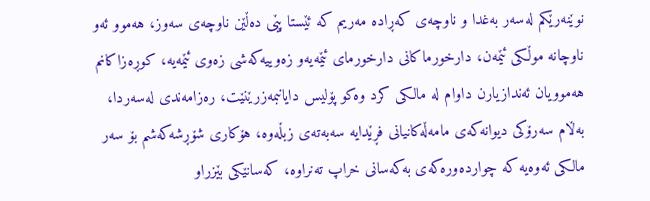نوێنه‌رێكم له‌سه‌ر به‌غدا و ناوچه‌ی‌ كه‌ڕاده‌ مه‌ریم كه‌ ئێستا پێی ده‌ڵێن ناوچه‌ی‌ سه‌وز، هه‌موو ئه‌و ناوچانه‌ موڵكی‌ ئێمه‌ن، دارخورماكانی‌ دارخورمای‌ ئێمه‌یه‌‌و زه‌وییه‌كه‌شی‌ زه‌وی‌ ئێمه‌یه‌، كوڕه‌زاكانم هه‌موویان ئه‌ندازیارن داوام له‌ مالكی‌ كرد وه‌كو پۆلیس دایانبمه‌زرێنێت، ره‌زامه‌ندی‌ له‌سه‌ردا، به‌ڵام سه‌رۆكی‌ دیوانه‌كه‌ی‌ مامه‌ڵه‌كانیانی‌ فڕێدایه‌ سه‌به‌ته‌ی‌ زبڵه‌وه‌، هۆكاری‌ شۆڕشه‌كه‌شم بۆ سه‌ر مالكی‌ ئه‌وه‌یه‌ كه‌ چوارده‌وره‌كه‌ی‌ به‌كه‌سانی‌ خراپ ته‌نراوه‌، كه‌سانێكی‌ بێزراو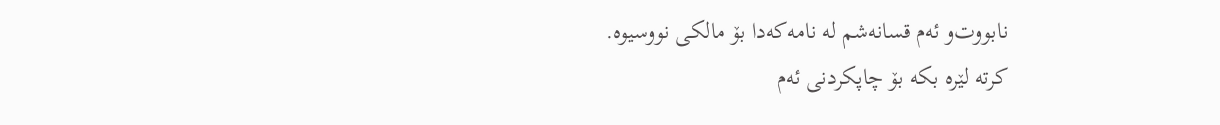نابووت‌و ئه‌م قسانه‌شم له‌ نامه‌كه‌دا بۆ مالكی‌ نووسیوه‌.
کرتە لێرە بکە بۆ چاپکردنی ئەم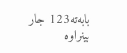بابەتە123 جار بینراوە